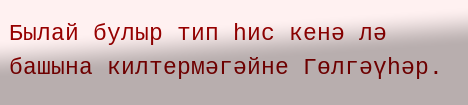Былай булыр тип һис кенә лә башына килтермәгәйне Гөлгәүһәр.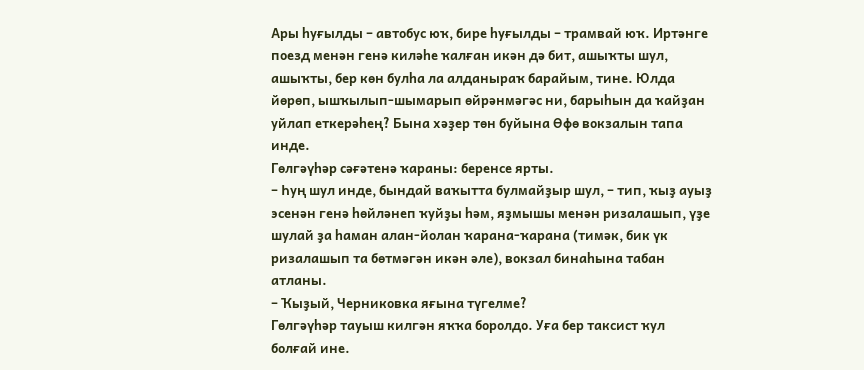Ары һуғылды – автобус юҡ, бире һуғылды – трамвай юҡ. Иртәнге поезд менән генә киләһе ҡалған икән дә бит, ашыҡты шул, ашыҡты, бер көн булһа ла алданыраҡ барайым, тине. Юлда йөрөп, ышҡылып-шымарып өйрәнмәгәс ни, барыһын да ҡайҙан уйлап еткерәһең? Бына хәҙер төн буйына Өфө вокзалын тапа инде.
Гөлгәүһәр сәғәтенә ҡараны: беренсе ярты.
– Һуң шул инде, бындай ваҡытта булмайҙыр шул, – тип, ҡыҙ ауыҙ эсенән генә һөйләнеп ҡуйҙы һәм, яҙмышы менән ризалашып, үҙе шулай ҙа һаман алан-йолан ҡарана-ҡарана (тимәк, бик үк ризалашып та бөтмәгән икән әле), вокзал бинаһына табан атланы.
– Ҡыҙый, Черниковка яғына түгелме?
Гөлгәүһәр тауыш килгән яҡҡа боролдо. Уға бер таксист ҡул болғай ине.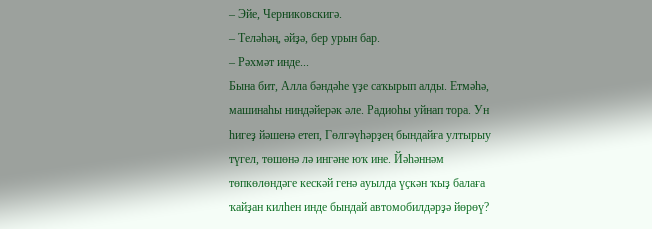– Эйе, Черниковскигә.
– Теләһәң, әйҙә, бер урын бар.
– Рәхмәт инде...
Бына бит, Алла бәндәһе үҙе саҡырып алды. Етмәһә, машинаһы ниндәйерәк әле. Радиоһы уйнап тора. Ун һигеҙ йәшенә етеп, Гөлгәүһәрҙең бындайға ултырыу түгел, төшөнә лә ингәне юҡ ине. Йәһәннәм төпкөлөндәге кескәй генә ауылда үҫкән ҡыҙ балаға ҡайҙан килһен инде бындай автомобилдәрҙә йөрөү?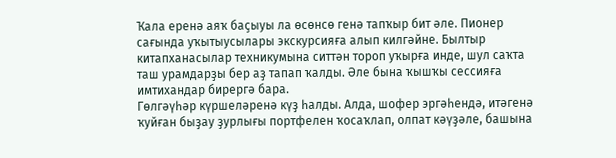Ҡала еренә аяҡ баҫыуы ла өсөнсө генә тапҡыр бит әле. Пионер сағында уҡытыусылары экскурсияға алып килгәйне. Былтыр китапханасылар техникумына ситтән тороп уҡырға инде, шул саҡта таш урамдарҙы бер аҙ тапап ҡалды. Әле бына ҡышҡы сессияға имтихандар бирергә бара.
Гөлгәүһәр күршеләренә күҙ һалды. Алда, шофер эргәһендә, итәгенә ҡуйған быҙау ҙурлығы портфелен ҡосаҡлап, олпат кәүҙәле, башына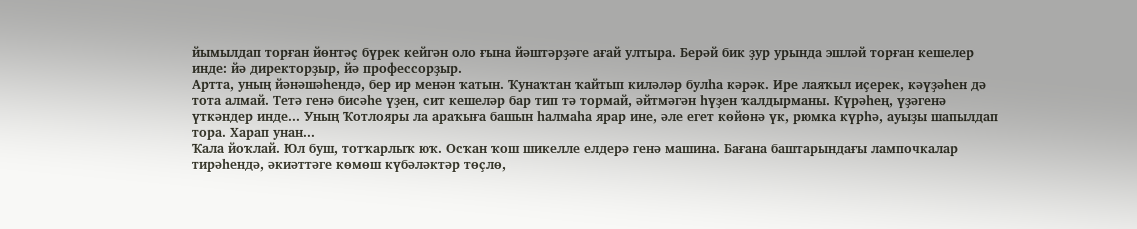йымылдап торған йөнтәҫ бүрек кейгән оло ғына йәштәрҙәге ағай ултыра. Берәй бик ҙур урында эшләй торған кешелер инде: йә директорҙыр, йә профессорҙыр.
Артта, уның йәнәшәһендә, бер ир менән ҡатын. Ҡунаҡтан ҡайтып киләләр булһа кәрәк. Ире лаяҡыл иҫерек, кәүҙәһен дә тота алмай. Тетә генә бисәһе үҙен, сит кешеләр бар тип тә тормай, әйтмәгән һүҙен ҡалдырманы. Күрәһең, үҙәгенә үткәндер инде... Уның Ҡотлояры ла араҡыға башын һалмаһа ярар ине, әле егет көйөнә үк, рюмка күрһә, ауыҙы шапылдап тора. Харап унан...
Ҡала йоҡлай. Юл буш, тотҡарлыҡ юҡ. Осҡан ҡош шикелле елдерә генә машина. Бағана баштарындағы лампочкалар тирәһендә, әкиәттәге көмөш күбәләктәр төҫлө,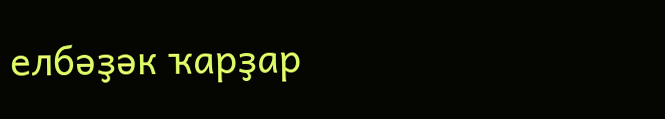елбәҙәк ҡарҙар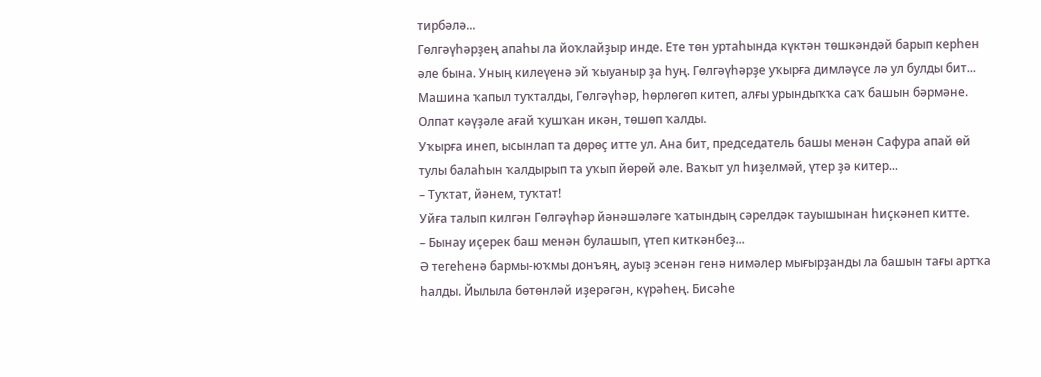тирбәлә...
Гөлгәүһәрҙең апаһы ла йоҡлайҙыр инде. Ете төн уртаһында күктән төшкәндәй барып керһен әле бына. Уның килеүенә эй ҡыуаныр ҙа һуң. Гөлгәүһәрҙе уҡырға димләүсе лә ул булды бит...
Машина ҡапыл туҡталды, Гөлгәүһәр, һөрлөгөп китеп, алғы урындыҡҡа саҡ башын бәрмәне. Олпат кәүҙәле ағай ҡушҡан икән, төшөп ҡалды.
Уҡырға инеп, ысынлап та дөрөҫ итте ул. Ана бит, председатель башы менән Сафура апай өй тулы балаһын ҡалдырып та уҡып йөрөй әле. Ваҡыт ул һиҙелмәй, үтер ҙә китер...
– Туҡтат, йәнем, туҡтат!
Уйға талып килгән Гөлгәүһәр йәнәшәләге ҡатындың сәрелдәк тауышынан һиҫкәнеп китте.
– Бынау иҫерек баш менән булашып, үтеп киткәнбеҙ...
Ә тегеһенә бармы-юҡмы донъяң, ауыҙ эсенән генә нимәлер мығырҙанды ла башын тағы артҡа һалды. Йылыла бөтөнләй иҙерәгән, күрәһең. Бисәһе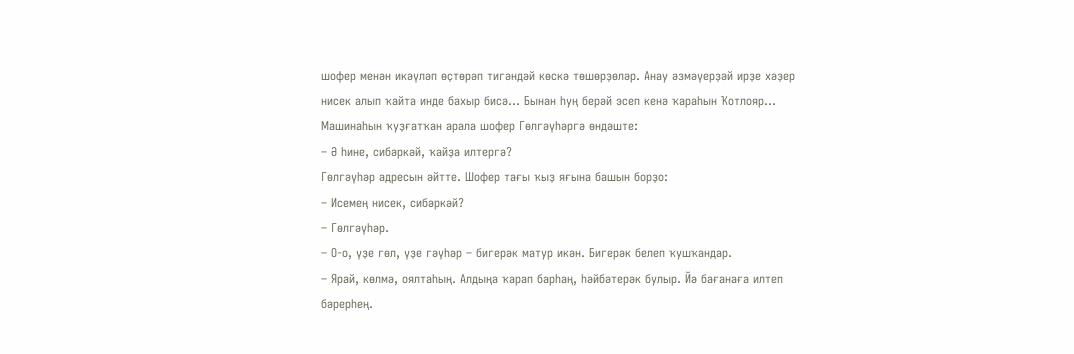шофер менән икәүләп өҫтөрәп тигәндәй көскә төшөрҙөләр. Анау әзмәүерҙәй ирҙе хәҙер нисек алып ҡайта инде бахыр бисә... Бынан һуң берәй эсеп кенә ҡараһын Ҡотлояр...
Машинаһын ҡуҙғатҡан арала шофер Гөлгәүһәргә өндәште:
– Ә һине, сибәркәй, ҡайҙа илтергә?
Гөлгәүһәр адресын әйтте. Шофер тағы ҡыҙ яғына башын борҙо:
– Исемең нисек, сибәркәй?
– Гөлгәүһәр.
– О-о, үҙе гөл, үҙе гәүһәр – бигерәк матур икән. Бигерәк белеп ҡушҡандар.
– Ярай, көлмә, оялтаһың. Алдыңа ҡарап барһаң, һәйбәтерәк булыр. Йә бағанаға илтеп бәрерһең.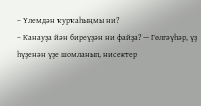– Үлемдән ҡурҡаһыңмы ни?
– Канауҙа йән биреүҙән ни файҙа? — Гөлгәүһәр, үҙ һүҙенән үҙе шомланып, нисектер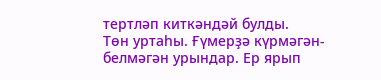тертләп киткәндәй булды.
Төн уртаһы. Ғүмерҙә күрмәгән-белмәгән урындар. Ер ярып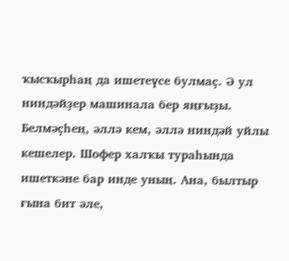ҡысҡырһаң да ишетеүсе булмаҫ. Ә ул ниндәйҙер машинала бер яңғыҙы. Белмәҫһең, әллә кем, әллә ниндәй уйлы кешелер. Шофер халҡы тураһында ишеткәне бар инде уның. Ана, былтыр ғына бит әле,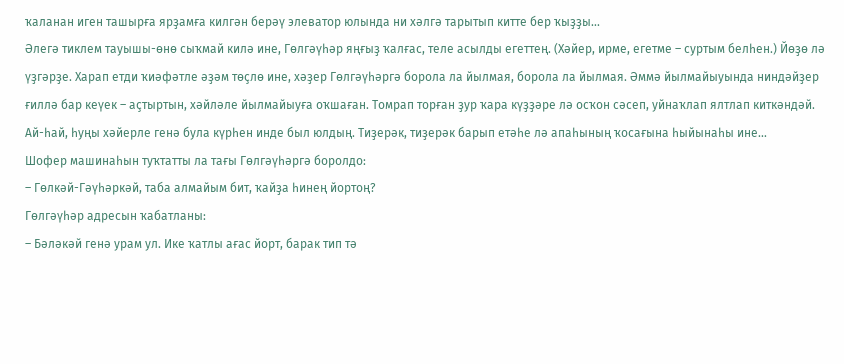ҡаланан иген ташырға ярҙамға килгән берәү элеватор юлында ни хәлгә тарытып китте бер ҡыҙҙы...
Әлегә тиклем тауышы-өнө сыҡмай килә ине, Гөлгәүһәр яңғыҙ ҡалғас, теле асылды егеттең. (Хәйер, ирме, егетме – суртым белһен.) Йөҙө лә үҙгәрҙе. Харап етди ҡиәфәтле әҙәм төҫлө ине, хәҙер Гөлгәүһәргә борола ла йылмая, борола ла йылмая. Әммә йылмайыуында ниндәйҙер ғиллә бар кеүек – аҫтыртын, хәйләле йылмайыуға оҡшаған. Томрап торған ҙур ҡара күҙҙәре лә осҡон сәсеп, уйнаҡлап ялтлап киткәндәй. Ай-һай, һуңы хәйерле генә була күрһен инде был юлдың. Тиҙерәк, тиҙерәк барып етәһе лә апаһының ҡосағына һыйынаһы ине...
Шофер машинаһын туҡтатты ла тағы Гөлгәүһәргә боролдо:
– Гөлкәй-Гәүһәркәй, таба алмайым бит, ҡайҙа һинең йортоң?
Гөлгәүһәр адресын ҡабатланы:
– Бәләкәй генә урам ул. Ике ҡатлы ағас йорт, барак тип тә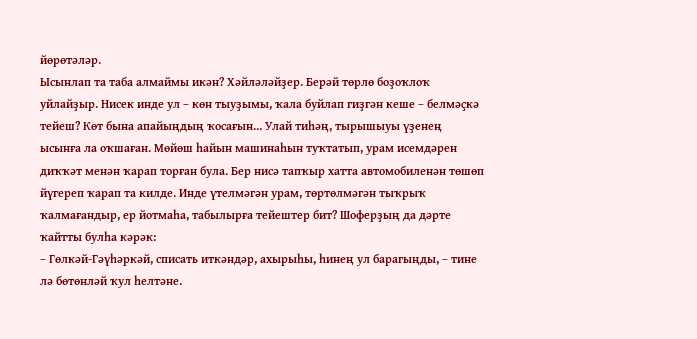йөрөтәләр.
Ысынлап та таба алмаймы икән? Хәйләләйҙер. Берәй төрлө боҙоҡлоҡ уйлайҙыр. Нисек инде ул – көн тыуҙымы, ҡала буйлап гиҙгән кеше – белмәҫкә тейеш? Көт бына апайыңдың ҡосағын... Улай тиһәң, тырышыуы үҙенең ысынға ла оҡшаған. Мөйөш һайын машинаһын туҡтатып, урам исемдәрен диҡҡәт менән ҡарап торған була. Бер нисә тапҡыр хатта автомобиленән төшөп йүгереп ҡарап та килде. Инде үтелмәгән урам, төртөлмәгән тыҡрыҡ ҡалмағандыр, ер йотмаһа, табылырға тейештер бит? Шоферҙың да дәрте ҡайтты булһа кәрәк:
– Гөлкәй-Гәүһәркәй, списать иткәндәр, ахырыһы, һинең ул барагыңды, – тине лә бөтөнләй ҡул һелтәне.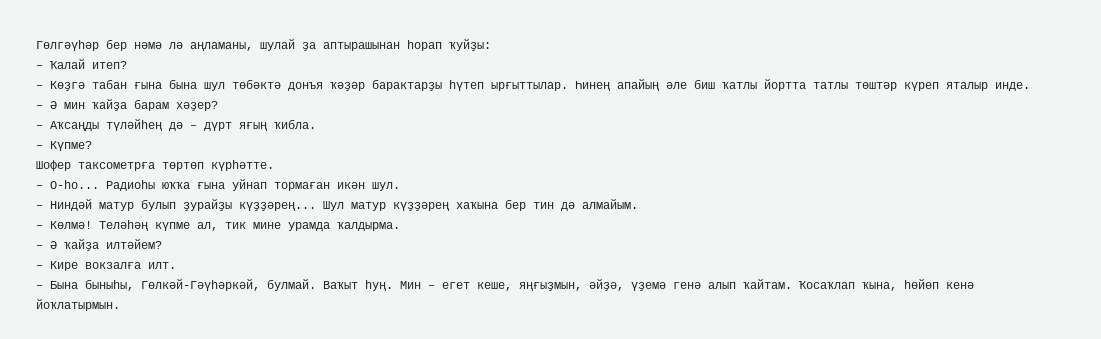Гөлгәүһәр бер нәмә лә аңламаны, шулай ҙа аптырашынан һорап ҡуйҙы:
– Ҡалай итеп?
– Көҙгә табан ғына бына шул төбәктә донъя ҡәҙәр барактарҙы һүтеп ырғыттылар. Һинең апайың әле биш ҡатлы йортта татлы төштәр күреп яталыр инде.
– Ә мин ҡайҙа барам хәҙер?
– Аҡсаңды түләйһең дә – дүрт яғың ҡибла.
– Күпме?
Шофер таксометрға төртөп күрһәтте.
– О-һо... Радиоһы юҡҡа ғына уйнап тормаған икән шул.
– Ниндәй матур булып ҙурайҙы күҙҙәрең... Шул матур күҙҙәрең хаҡына бер тин дә алмайым.
– Көлмә! Теләһәң күпме ал, тик мине урамда ҡалдырма.
– Ә ҡайҙа илтәйем?
– Кире вокзалға илт.
– Бына быныһы, Гөлкәй-Гәүһәркәй, булмай. Ваҡыт һуң. Мин – егет кеше, яңғыҙмын, әйҙә, үҙемә генә алып ҡайтам. Ҡосаҡлап ҡына, һөйөп кенә йоҡлатырмын.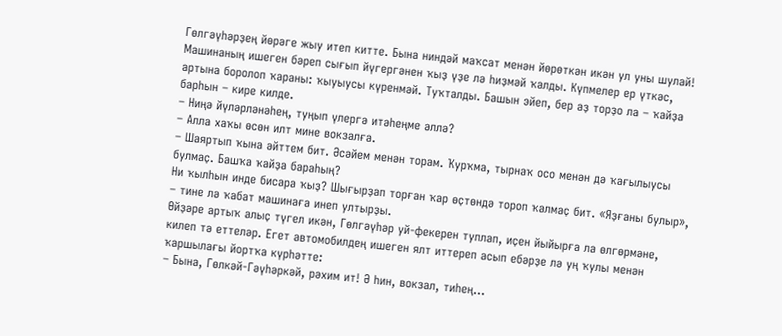Гөлгәүһәрҙең йөрәге жыу итеп китте. Бына ниндәй маҡсат менән йөрөткән икән ул уны шулай! Машинаның ишеген бәреп сығып йүгергәнен ҡыҙ үҙе лә һиҙмәй ҡалды. Күпмелер ер үткәс, артына боролоп ҡараны: ҡыуыусы күренмәй. Туҡталды. Башын эйеп, бер аҙ торҙо ла – ҡайҙа барһын – кире килде.
– Ниңә йүләрләнәһең, туңып үлергә итәһеңме әллә?
– Алла хаҡы өсөн илт мине вокзалға.
– Шаяртып ҡына әйттем бит. Әсәйем менән торам. Ҡурҡма, тырнаҡ осо менән дә ҡағылыусы булмаҫ. Башҡа ҡайҙа бараһың?
Ни ҡылһын инде бисара ҡыҙ? Шығырҙап торған ҡар өҫтөндә тороп ҡалмаҫ бит. «Яҙғаны булыр», – тине лә ҡабат машинаға инеп ултырҙы.
Өйҙәре артыҡ алыҫ түгел икән, Гөлгәүһәр уй-фекерен туплап, иҫен йыйырға ла өлгөрмәне, килеп тә еттеләр. Егет автомобилдең ишеген ялт иттереп асып ебәрҙе лә уң ҡулы менән ҡаршылағы йортҡа күрһәтте:
– Бына, Гөлкәй-Гәүһәркәй, рәхим ит! Ә һин, вокзал, тиһең...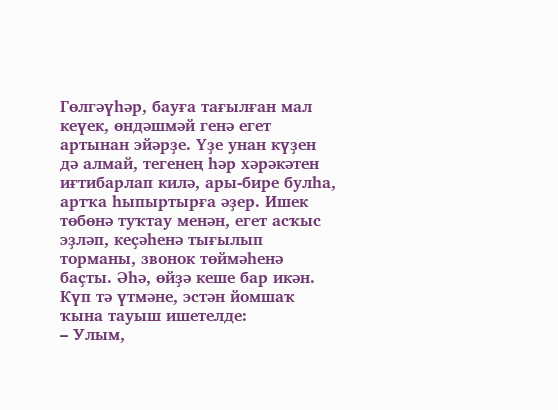Гөлгәүһәр, бауға тағылған мал кеүек, өндәшмәй генә егет артынан эйәрҙе. Үҙе унан күҙен дә алмай, тегенең һәр хәрәкәтен иғтибарлап килә, ары-бире булһа, артҡа һыпыртырға әҙер. Ишек төбөнә туҡтау менән, егет асҡыс эҙләп, кеҫәһенә тығылып торманы, звонок төймәһенә баҫты. Әһә, өйҙә кеше бар икән.
Күп тә үтмәне, эстән йомшаҡ ҡына тауыш ишетелде:
– Улым,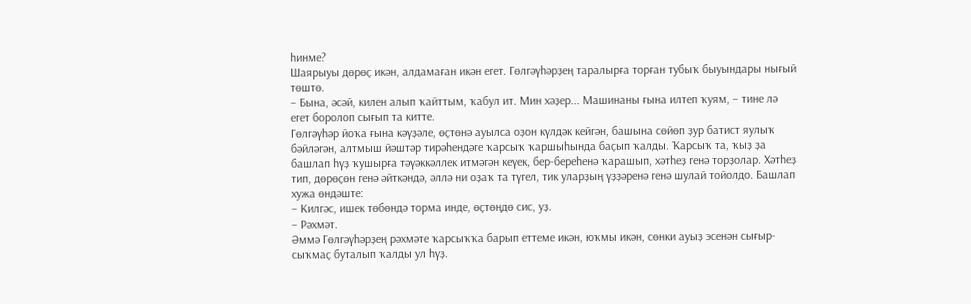һинме?
Шаярыуы дөрөҫ икән, алдамаған икән егет. Гөлгәүһәрҙең таралырға торған тубыҡ быуындары нығый төштө.
– Бына, әсәй, килен алып ҡайттым, ҡабул ит. Мин хәҙер... Машинаны ғына илтеп ҡуям, – тине лә егет боролоп сығып та китте.
Гөлгәүһәр йоҡа ғына кәүҙәле, өҫтөнә ауылса оҙон күлдәк кейгән, башына сөйөп ҙур батист яулыҡ бәйләгән, алтмыш йәштәр тирәһендәге ҡарсыҡ ҡаршыһында баҫып ҡалды. Ҡарсыҡ та, ҡыҙ ҙа башлап һүҙ ҡушырға тәүәккәллек итмәгән кеүек, бер-береһенә ҡарашып, хәтһеҙ генә торҙолар. Хәтһеҙ тип, дөрөҫөн генә әйткәндә, әллә ни оҙаҡ та түгел, тик уларҙың үҙҙәренә генә шулай тойолдо. Башлап хужа өндәште:
– Килгәс, ишек төбөндә торма инде, өҫтөңдө сис, уҙ.
– Рәхмәт.
Әммә Гөлгәүһәрҙең рәхмәте ҡарсыҡҡа барып еттеме икән, юҡмы икән, сөнки ауыҙ эсенән сығыр-сыҡмаҫ буталып ҡалды ул һүҙ.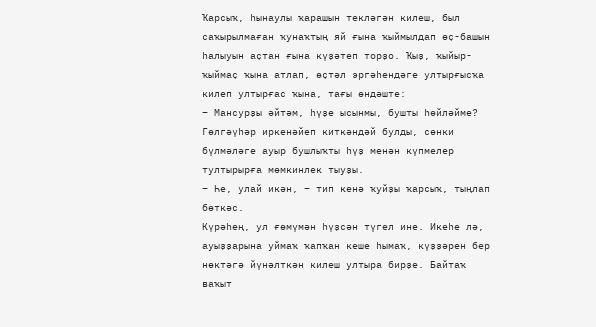Ҡарсыҡ, һынаулы ҡарашын текләгән килеш, был саҡырылмаған ҡунаҡтың яй ғына ҡыймылдап өҫ-башын һалыуын аҫтан ғына күҙәтеп торҙо. Ҡыҙ, ҡыйыр- ҡыймаҫ ҡына атлап, өҫтәл эргәһендәге ултырғысҡа килеп ултырғас ҡына, тағы өндәште:
– Мансурҙы әйтәм, һүҙе ысынмы, бушты һөйләйме?
Гөлгәүһәр иркенәйеп киткәндәй булды, сөнки бүлмәләге ауыр бушлыҡты һүҙ менән күпмелер тултырырға мөмкинлек тыуҙы.
– Һе, улай икән, – тип кенә ҡуйҙы ҡарсыҡ, тыңлап бөткәс.
Күрәһең, ул ғөмүмән һүҙсән түгел ине. Икеһе лә, ауыҙҙарына уймаҡ ҡапҡан кеше һымаҡ, күҙҙәрен бер нөктәгә йүнәлткән килеш ултыра бирҙе. Байтаҡ ваҡыт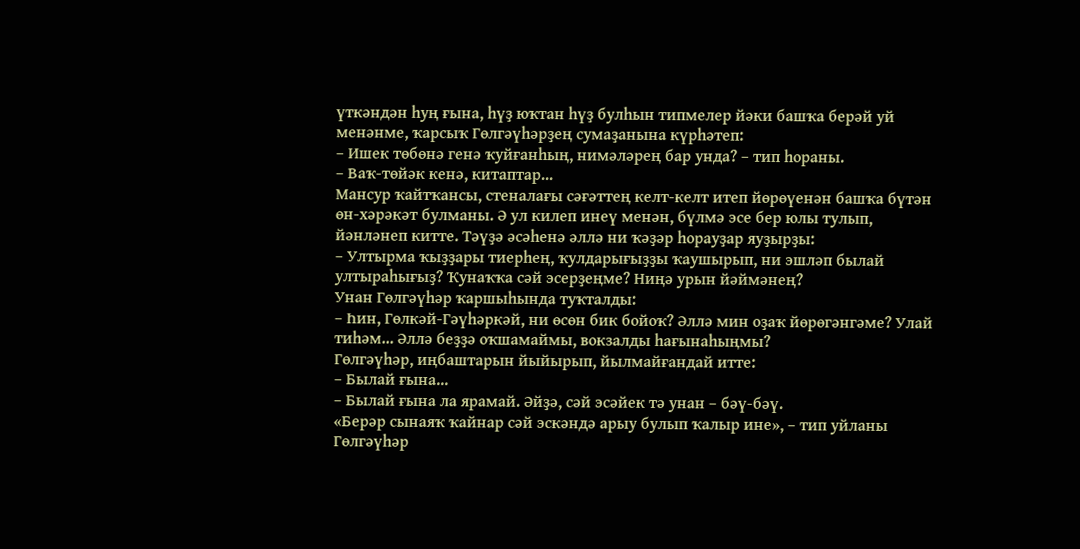үткәндән һуң ғына, һүҙ юҡтан һүҙ булһын типмелер йәки башҡа берәй уй менәнме, ҡарсыҡ Гөлгәүһәрҙең сумаҙанына күрһәтеп:
– Ишек төбөнә генә ҡуйғанһың, нимәләрең бар унда? – тип һораны.
– Ваҡ-төйәк кенә, китаптар...
Мансур ҡайтҡансы, стеналағы сәғәттең келт-келт итеп йөрөүенән башҡа бүтән өн-хәрәкәт булманы. Ә ул килеп инеү менән, бүлмә эсе бер юлы тулып, йәнләнеп китте. Тәүҙә әсәһенә әллә ни ҡәҙәр һорауҙар яуҙырҙы:
– Ултырма ҡыҙҙары тиерһең, ҡулдарығыҙҙы ҡаушырып, ни эшләп былай ултыраһығыҙ? Ҡунаҡҡа сәй эсерҙеңме? Ниңә урын йәймәнең?
Унан Гөлгәүһәр ҡаршыһында туҡталды:
– Һин, Гөлкәй-Гәүһәркәй, ни өсөн бик бойоҡ? Әллә мин оҙаҡ йөрөгәнгәме? Улай тиһәм... Әллә беҙҙә оҡшамаймы, вокзалды һағынаһыңмы?
Гөлгәүһәр, иңбаштарын йыйырып, йылмайғандай итте:
– Былай ғына...
– Былай ғына ла ярамай. Әйҙә, сәй эсәйек тә унан – бәү-бәү.
«Берәр сынаяҡ ҡайнар сәй эскәндә арыу булып ҡалыр ине», – тип уйланы Гөлгәүһәр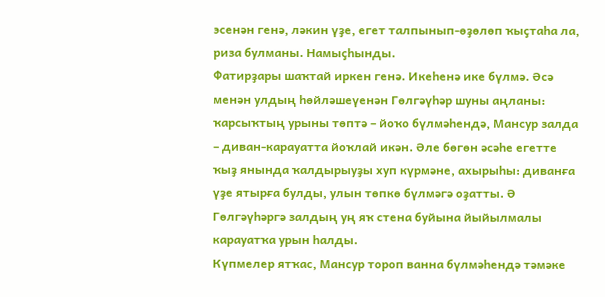эсенән генә, ләкин үҙе, егет талпынып-өҙөлөп ҡыҫтаһа ла, риза булманы. Намыҫһынды.
Фатирҙары шаҡтай иркен генә. Икеһенә ике бүлмә. Әсә менән улдың һөйләшеүенән Гөлгәүһәр шуны аңланы: ҡарсыҡтың урыны төптә – йоҡо бүлмәһендә, Мансур залда – диван-карауатта йоҡлай икән. Әле бөгөн әсәһе егетте ҡыҙ янында ҡалдырыуҙы хуп күрмәне, ахырыһы: диванға үҙе ятырға булды, улын төпкө бүлмәгә оҙатты. Ә Гөлгәүһәргә залдың уң яҡ стена буйына йыйылмалы карауатҡа урын һалды.
Күпмелер ятҡас, Мансур тороп ванна бүлмәһендә тәмәке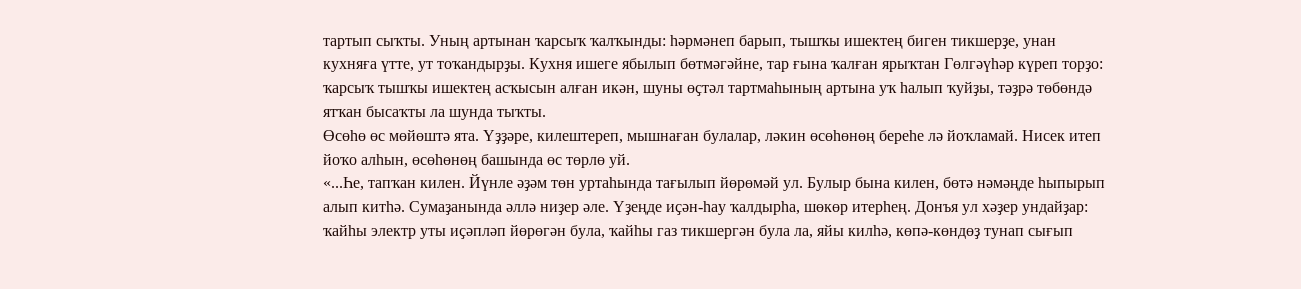тартып сыҡты. Уның артынан ҡарсыҡ ҡалҡынды: һәрмәнеп барып, тышҡы ишектең биген тикшерҙе, унан кухняға үтте, ут тоҡандырҙы. Кухня ишеге ябылып бөтмәгәйне, тар ғына ҡалған ярыҡтан Гөлгәүһәр күреп торҙо: ҡарсыҡ тышҡы ишектең асҡысын алған икән, шуны өҫтәл тартмаһының артына уҡ һалып ҡуйҙы, тәҙрә төбөндә ятҡан бысаҡты ла шунда тыҡты.
Өсөһө өс мөйөштә ята. Үҙҙәре, килештереп, мышнаған булалар, ләкин өсөһөнөң береһе лә йоҡламай. Нисек итеп йоҡо алһын, өсөһөнөң башында өс төрлө уй.
«...Һе, тапҡан килен. Йүнле әҙәм төн уртаһында тағылып йөрөмәй ул. Булыр бына килен, бөтә нәмәңде һыпырып алып китһә. Сумаҙанында әллә ниҙер әле. Үҙеңде иҫән-һау ҡалдырһа, шөкөр итерһең. Донъя ул хәҙер ундайҙар: ҡайһы электр уты иҫәпләп йөрөгән була, ҡайһы газ тикшергән була ла, яйы килһә, көпә-көндөҙ тунап сығып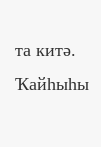та китә. Ҡайһыһы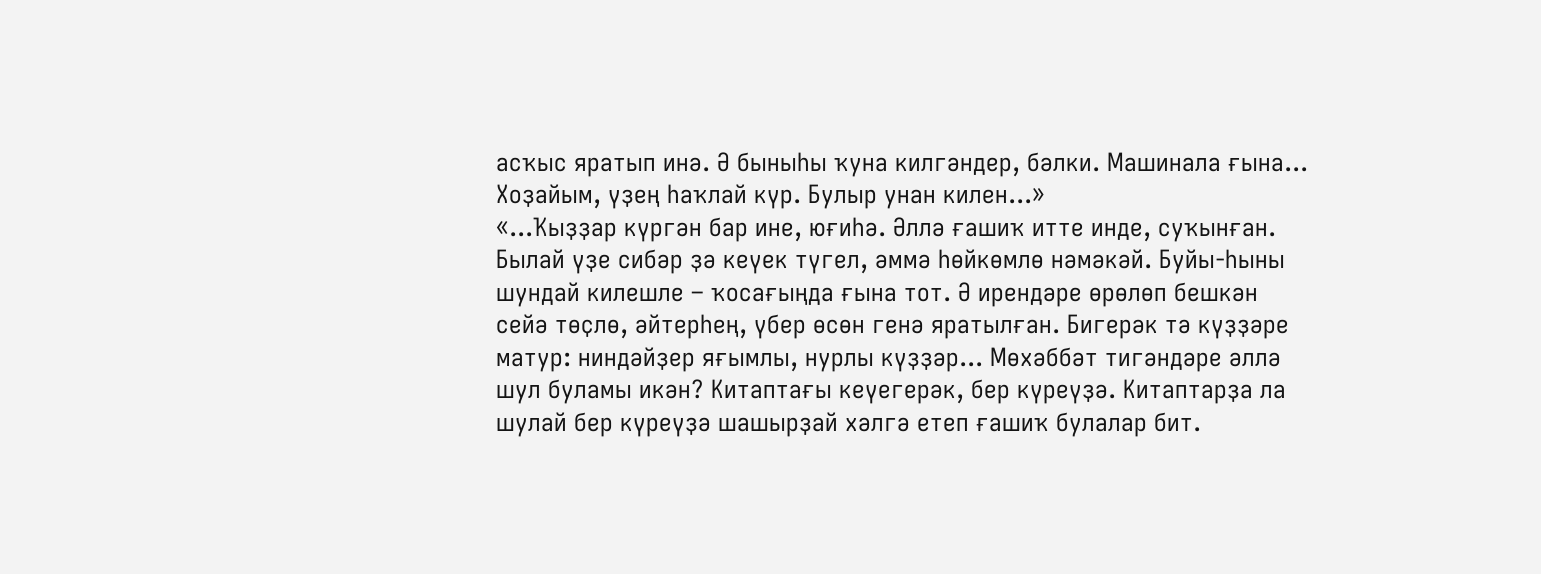асҡыс яратып инә. Ә быныһы ҡуна килгәндер, бәлки. Машинала ғына... Хоҙайым, үҙең һаҡлай күр. Булыр унан килен...»
«...Ҡыҙҙар күргән бар ине, юғиһә. Әллә ғашиҡ итте инде, суҡынған. Былай үҙе сибәр ҙә кеүек түгел, әммә һөйкөмлө нәмәкәй. Буйы-һыны шундай килешле – ҡосағыңда ғына тот. Ә ирендәре өрөлөп бешкән сейә төҫлө, әйтерһең, үбер өсөн генә яратылған. Бигерәк тә күҙҙәре матур: ниндәйҙер яғымлы, нурлы күҙҙәр... Мөхәббәт тигәндәре әллә шул буламы икән? Китаптағы кеүегерәк, бер күреүҙә. Китаптарҙа ла шулай бер күреүҙә шашырҙай хәлгә етеп ғашиҡ булалар бит.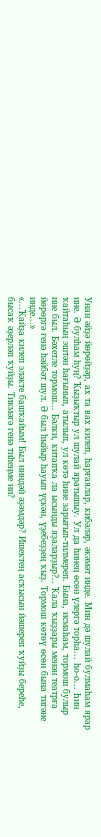Унан әйҙә йөрөйҙәр, ах та вах килеп, һарғаялар, кибәләр, әкәмәт инде. Мин дә шулай булмаһам ярар ине. Ә булһам һуң? Ҡыҙыҡтыр ул шулай яратышыу. Ул да һинең өсөн үлергә торһа... һо-о... Һин ҡайтаһың эштән һағынып, атылып, ул көтә һине зарығып-тилмереп. Бына, исмаһам, тормош булыр ине был. Бәхетле тормош... Бәлки, китапҡа ла ысынды яҙаларҙыр?.. Ҡала ҡыҙҙары менән театрға йөрөргә генә һәйбәт шул. Ә был һыйыр һауып үҫкән, үҙебеҙҙең ҡыҙ. Тормош көтөү өсөн бына тигәне инде...»
«...Ҡайҙа килеп эләкте башҡайым! Был ниндәй әҙәмдәр? Ишектең асҡысын йәшереп ҡуйҙы береһе, бысаҡ әҙерләп ҡуйҙы. Тикмәгә генә тиһеңме ни?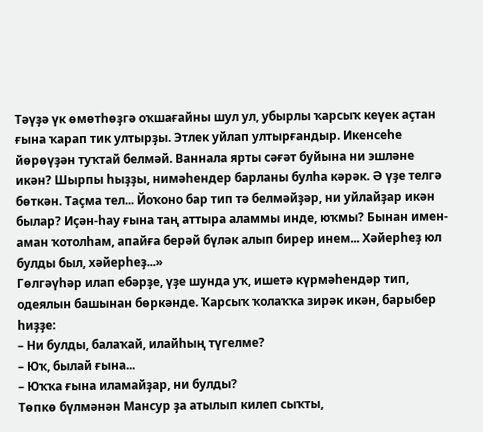Тәүҙә үк өмөтһөҙгә оҡшағайны шул ул, убырлы ҡарсыҡ кеүек аҫтан ғына ҡарап тик ултырҙы. Этлек уйлап ултырғандыр. Икенсеһе йөрөүҙән туҡтай белмәй. Ваннала ярты сәғәт буйына ни эшләне икән? Шырпы һыҙҙы, нимәһендер барланы булһа кәрәк. Ә үҙе телгә бөткән. Таҫма тел... Йоҡоно бар тип тә белмәйҙәр, ни уйлайҙар икән былар? Иҫән-һау ғына таң аттыра аламмы инде, юҡмы? Бынан имен-аман ҡотолһам, апайға берәй бүләк алып бирер инем... Хәйерһеҙ юл булды был, хәйерһеҙ...»
Гөлгәүһәр илап ебәрҙе, үҙе шунда уҡ, ишетә күрмәһендәр тип, одеялын башынан бөркәнде. Ҡарсыҡ ҡолаҡҡа зирәк икән, барыбер һиҙҙе:
– Ни булды, балаҡай, илайһың түгелме?
– Юҡ, былай ғына...
– Юҡҡа ғына иламайҙар, ни булды?
Төпкө бүлмәнән Мансур ҙа атылып килеп сыҡты,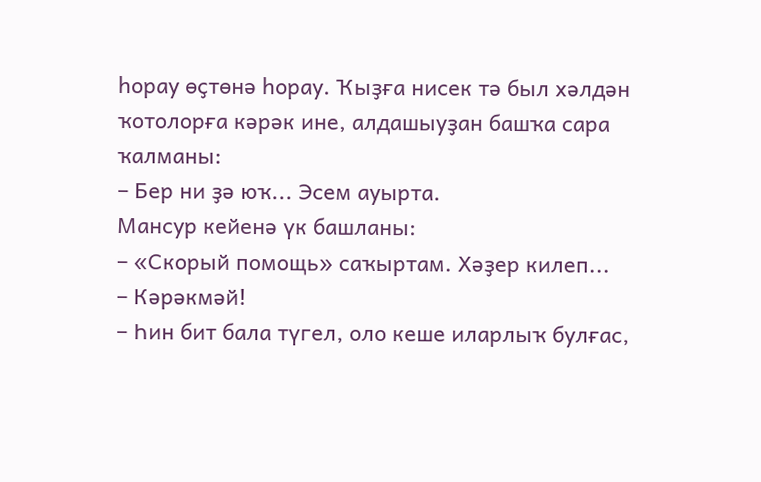һорау өҫтөнә һорау. Ҡыҙға нисек тә был хәлдән ҡотолорға кәрәк ине, алдашыуҙан башҡа сара ҡалманы:
– Бер ни ҙә юҡ... Эсем ауырта.
Мансур кейенә үк башланы:
– «Скорый помощь» саҡыртам. Хәҙер килеп...
– Кәрәкмәй!
– Һин бит бала түгел, оло кеше иларлыҡ булғас,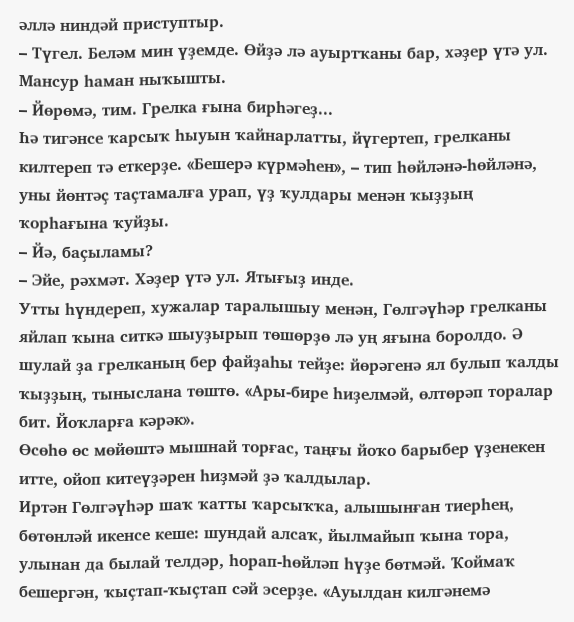әллә ниндәй приступтыр.
– Түгел. Беләм мин үҙемде. Өйҙә лә ауыртҡаны бар, хәҙер үтә ул.
Мансур һаман ныҡышты.
– Йөрөмә, тим. Грелка ғына бирһәгеҙ...
Һә тигәнсе ҡарсыҡ һыуын ҡайнарлатты, йүгертеп, грелканы килтереп тә еткерҙе. «Бешерә күрмәһен», – тип һөйләнә-һөйләнә, уны йөнтәҫ таҫтамалға урап, үҙ ҡулдары менән ҡыҙҙың ҡорһағына ҡуйҙы.
– Йә, баҫыламы?
– Эйе, рәхмәт. Хәҙер үтә ул. Ятығыҙ инде.
Утты һүндереп, хужалар таралышыу менән, Гөлгәүһәр грелканы яйлап ҡына ситкә шыуҙырып төшөрҙө лә уң яғына боролдо. Ә шулай ҙа грелканың бер файҙаһы тейҙе: йөрәгенә ял булып ҡалды ҡыҙҙың, тыныслана төштө. «Ары-бире һиҙелмәй, өлтөрәп торалар бит. Йоҡларға кәрәк».
Өсөһө өс мөйөштә мышнай торғас, таңғы йоҡо барыбер үҙенекен итте, ойоп китеүҙәрен һиҙмәй ҙә ҡалдылар.
Иртән Гөлгәүһәр шаҡ ҡатты ҡарсыҡҡа, алышынған тиерһең, бөтөнләй икенсе кеше: шундай алсаҡ, йылмайып ҡына тора, улынан да былай телдәр, һорап-һөйләп һүҙе бөтмәй. Ҡоймаҡ бешергән, ҡыҫтап-ҡыҫтап сәй эсерҙе. «Ауылдан килгәнемә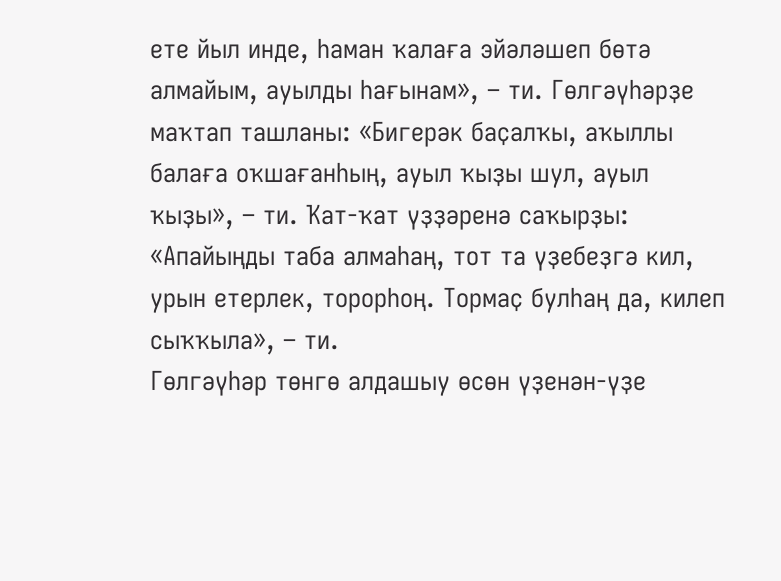ете йыл инде, һаман ҡалаға эйәләшеп бөтә алмайым, ауылды һағынам», – ти. Гөлгәүһәрҙе маҡтап ташланы: «Бигерәк баҫалҡы, аҡыллы балаға оҡшағанһың, ауыл ҡыҙы шул, ауыл ҡыҙы», – ти. Ҡат-ҡат үҙҙәренә саҡырҙы: «Апайыңды таба алмаһаң, тот та үҙебеҙгә кил, урын етерлек, торорһоң. Тормаҫ булһаң да, килеп сыҡҡыла», – ти.
Гөлгәүһәр төнгө алдашыу өсөн үҙенән-үҙе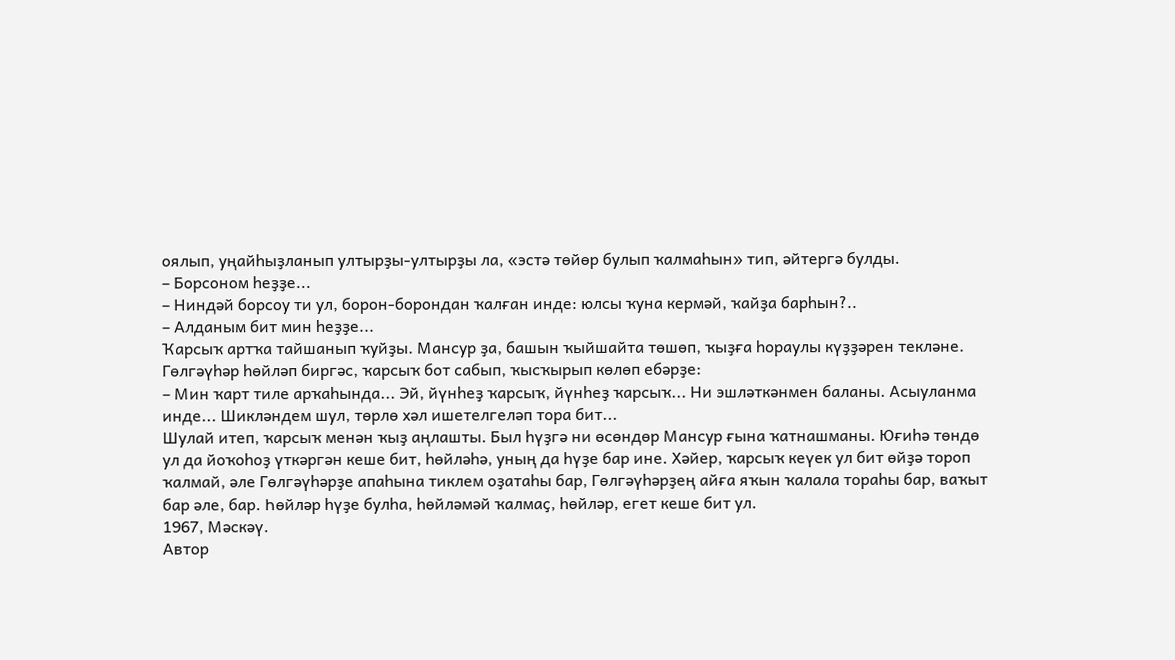оялып, уңайһыҙланып ултырҙы-ултырҙы ла, «эстә төйөр булып ҡалмаһын» тип, әйтергә булды.
– Борсоном һеҙҙе...
– Ниндәй борсоу ти ул, борон-борондан ҡалған инде: юлсы ҡуна кермәй, ҡайҙа барһын?..
– Алданым бит мин һеҙҙе...
Ҡарсыҡ артҡа тайшанып ҡуйҙы. Мансур ҙа, башын ҡыйшайта төшөп, ҡыҙға һораулы күҙҙәрен текләне.
Гөлгәүһәр һөйләп биргәс, ҡарсыҡ бот сабып, ҡысҡырып көлөп ебәрҙе:
– Мин ҡарт тиле арҡаһында... Эй, йүнһеҙ ҡарсыҡ, йүнһеҙ ҡарсыҡ... Ни эшләткәнмен баланы. Асыуланма инде... Шикләндем шул, төрлө хәл ишетелгеләп тора бит...
Шулай итеп, ҡарсыҡ менән ҡыҙ аңлашты. Был һүҙгә ни өсөндөр Мансур ғына ҡатнашманы. Юғиһә төндө ул да йоҡоһоҙ үткәргән кеше бит, һөйләһә, уның да һүҙе бар ине. Хәйер, ҡарсыҡ кеүек ул бит өйҙә тороп ҡалмай, әле Гөлгәүһәрҙе апаһына тиклем оҙатаһы бар, Гөлгәүһәрҙең айға яҡын ҡалала тораһы бар, ваҡыт бар әле, бар. Һөйләр һүҙе булһа, һөйләмәй ҡалмаҫ, һөйләр, егет кеше бит ул.
1967, Мәскәү.
Автор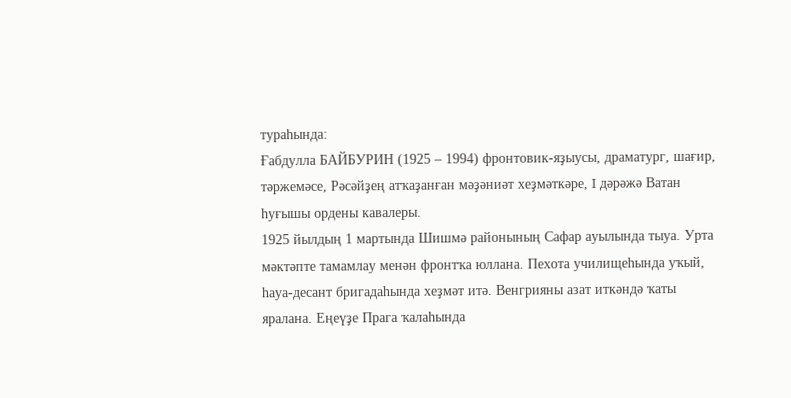тураһында:
Ғабдулла БАЙБУРИН (1925 – 1994) фронтовик-яҙыусы, драматург, шағир, тәржемәсе, Рәсәйҙең атҡаҙанған мәҙәниәт хеҙмәткәре, I дәрәжә Ватан һуғышы ордены кавалеры.
1925 йылдың 1 мартында Шишмә районының Сафар ауылында тыуа. Урта мәктәпте тамамлау менән фронтҡа юллана. Пехота училищеһында уҡый, һауа-десант бригадаһында хеҙмәт итә. Венгрияны азат иткәндә ҡаты яралана. Еңеүҙе Прага ҡалаһында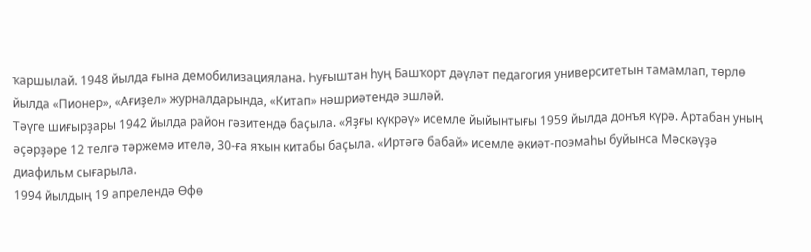ҡаршылай. 1948 йылда ғына демобилизациялана. Һуғыштан һуң Башҡорт дәүләт педагогия университетын тамамлап, төрлө йылда «Пионер», «Ағиҙел» журналдарында, «Китап» нәшриәтендә эшләй.
Тәүге шиғырҙары 1942 йылда район гәзитендә баҫыла. «Яҙғы күкрәү» исемле йыйынтығы 1959 йылда донъя күрә. Артабан уның әҫәрҙәре 12 телгә тәржемә ителә, 30-ға яҡын китабы баҫыла. «Иртәгә бабай» исемле әкиәт-поэмаһы буйынса Мәскәүҙә диафильм сығарыла.
1994 йылдың 19 апрелендә Өфө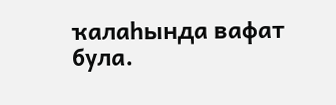ҡалаһында вафат була.